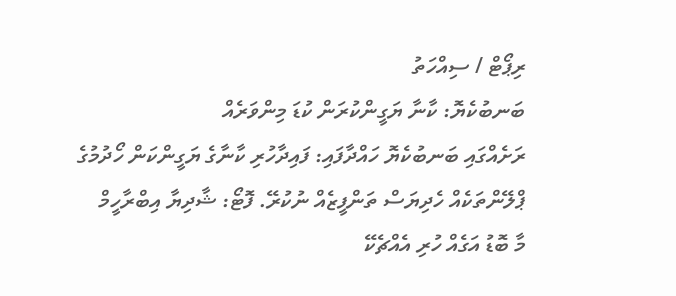ރިޕޯޓް / ސިއްހަތު
ބަނބުކެޔޮ: ކާނާ ޔަގީންކުރަން ކުޑަ މިންވަރެއް
ރަށެއްގައި ބަނބުކެޔޮ ހައްދާފައި: ފައިދާހުރި ކާނާގެ ޔަގީންކަން ހޯދުމުގެ ޕްލޭންތަކެއް ހެދިޔަސް ތަންފީޒެއް ނުކުރޭ. ފޮޓޯ: ޝާދިޔާ އިބްރާހީމް
މާ ބޮޑު އަގެއް ހުރި އެއްޗެކޭ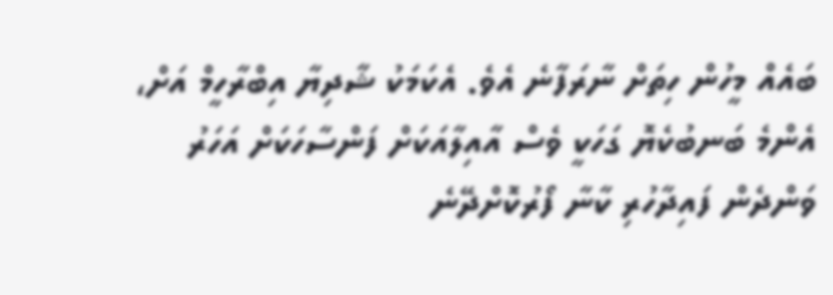ބައެއް މީހުން ހިތަށް ނާރަފާނެ އެވެ. އެކަމަކު ޝާދިޔާ އިބްރާހީމް އަށް، އެންމެ ބަނބުކެޔޮ ގަހަކީ ވެސް އާއިލާއަކަށް ފަންސާހަކަށް އަހަރު ވަންދެން ފައިދާހުރި ކާނާ ފޯރުކޮށްދޭނެ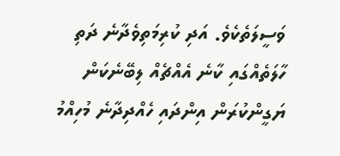ވަސީލަތެކެވެ. އަދި ކުރިމަތިވެދާނެ ދަތި ހާލަތެއްގައި ކާނެ އެއްޗެއް ލިބޭނެކަން ޔަގީންކުރަން އިންދައި ހެއްދިދާނެ މުހިއްމު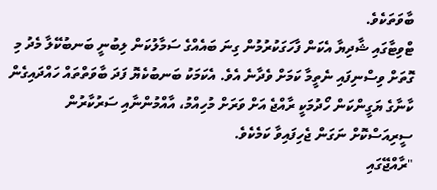ބާވަތަކެވެ.
ޓްވިޓާގައި ޝާދިޔާ އެކަން ފާހަގަކުރުމުން ގިނަ ބައެއްގެ ސަމާލުކަން ލިބުނީ ބަނބުކޭލާ މެދު މި ގޮތަށް ވިސްނިފައި ނެތީމާ ކަމަށް ވެދާނެ އެވެ. އެކަމަކު ބަނބުކެޔޮ ފަދަ ބާވަތްތައް ހައްދައިގެން ކާނާގެ ޔަގީންކަން ހޯދުމަކީ ރާއްޖެ އަށް ވަރަށް މުހިއްމު، އާއްމުންނާއި ސަރުކާރުން ސީރިއަސްކޮށް ނަގަން ޖެހިފައިވާ ކަމެކެވެ.
"ރާއްޖޭގައި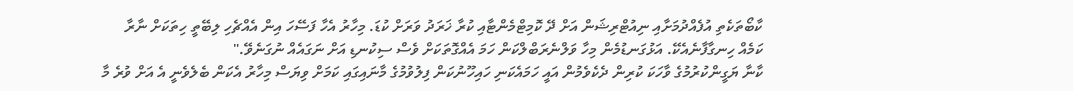ކާބޯތަކެތި އުފެއްދުމަށާއި ނިއުޓްރިޝަން އަށް ދޭ ކޮމިޓްމެންޓާއި ކުރާ ޚަރަދު ވަރަށް ކުޑަ. މިހާރު އެހާ ފަސޭހަ އިން އެއްޗެހި ލިބޭތީ ހިތަކަށް ނާރާ ކަމެއް ހިނގާފާނެއެކޭ. އަޅުގަނޑުމެން މިހާ ވަލްނެރަބްލްކަން ހަމަ އެއްގޮތަކަށް ވެސް ސިކުނޑި އަށް ނަގައެއް ނުގަނެވޭ."
ކާނާ ޔަގީންކުރުމުގެ ވާހަކަ ކުރިން ދެކެވެމުން އައީ ހަމައެކަނި ހައިހޫނުކަން ފިލުވުމުގެ މާނައިގައި ކަމަށް ވިޔަސް މިހާރު އެކަން ބެލެވެނީ އެ އަށް ވުރެ މާ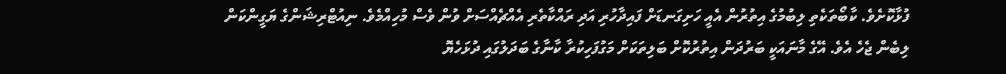ފުޅާކޮށެވެ. ކާބޯތަކެތި ލިބުމުގެ އިތުރުން އެއީ ހަށިގަނޑަށް ފައިދާހުރި އަދި ރައްކާތެރި އެއްޗެއްސަށް ވުން ވެސް މުހިއްމެވެ. ނިއުޓްރިޝަންގެ ޔަގީންކަން ލިބެން ޖެހެ އެވެ. އޭގެ މާނައަކީ ބަރުދަން އިތުރުކޮށް ބަލިތަކަށް މަގުފަހިކުރާ ކާނާގެ ބަދަލުގައި ދުޅަހެޔޮ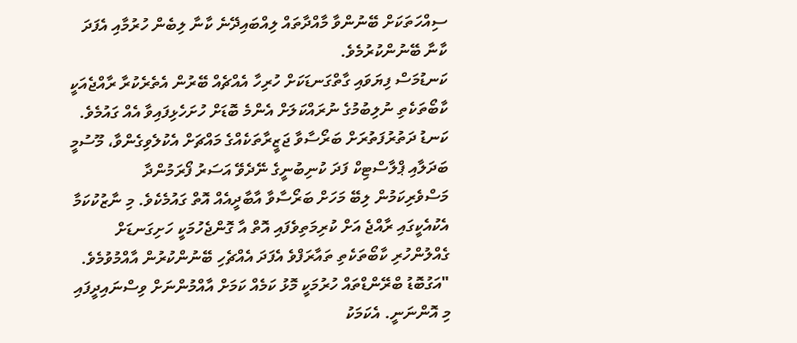ސިއްހަތަކަށް ބޭނުންވާ މާއްދާތައް ލިއްބައިދޭނެ ކާނާ ލިބެން ހުރުމާއި އެފަދަ ކާނާ ބޭނުންކުރުމެވެ.
ކަނޑުމަސް ފިޔަވައި ގާތްގަނޑަކަށް ހުރިހާ އެއްޗެއް ބޭރުން އެތެރެކުރާ ރާއްޖެއަކީ ކާބޯތަކެތި ނުލިބުމުގެ ނުރައްކަލަށް އެންމެ ބޮޑަށް ހުށަހެޅިފައިވާ އެއް ގައުމެވެ. ކަނޑު ދަތުރުފަތުރަށް ބަރޯސާވާ ޖަޒީރާތަކެއްގެ މައްޗަށް އެކުލެވިގެންވާ، މޫސުމީ ބަދަލާއި ޕްލާސްޓިކް ފަދަ ކުނިބުނީގެ ނޭދެވޭ އަސަރު ފޯރަމުންދާ މަސްވެރިކަމުން ލިބޭ މަހަށް ބަރޯސާވާ އާބާދީއެއް އޮތް ގައުމެކެވެ. މި ނާޒުކުކަމާ އެކުއެކީގައި ރާއްޖެ އަށް ކުރިމަތިވެފައި އޮތް އާ ގޮންޖެހުމަކީ ހަށިގަނޑަށް ގެއްލުންހުރި ކާބޯތަކެތި ތައާރަފްވެ އެފަދަ އެއްޗެހި ބޭނުންކުރުން އާއްމުވުމެވެ.
"އަގުބޮޑު ބްރޭންޑްތައް ހުރުމަކީ މޮޅު ކަމެއް ކަމަށް އާއްމުންނަށް ވިސްނައިދީފައި މި އޮންނަނީ. އެކަމަކު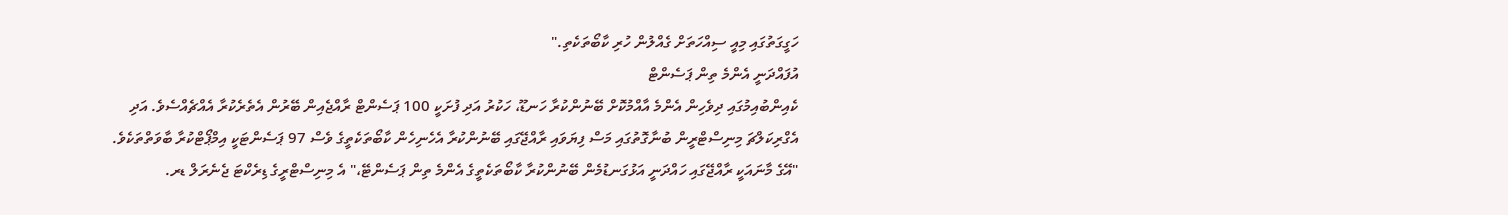ހަގީގަތުގައި މިއީ ސިއްހަތަށް ގެއްލުން ހުރި ކާބޯތަކެތި."
އުފައްދަނީ އެންމެ ތިން ޕަސެންޓް
ކެއިންބުއިމުގައި ދިވެހިން އެންމެ އާއްމުކޮށް ބޭނުންކުރާ ހަނޑޫ، ހަކުރު އަދި ފުށަކީ 100 ޕަސެންޓް ރާއްޖެއިން ބޭރުން އެތެރެކުރާ އެއްޗެއްސެވެ. އަދި އެގްރިކަލްޗަ މިނިސްޓްރީން ބުނާގޮތުގައި މަސް ފިޔަވައި ރާއްޖޭގައި ބޭނުންކުރާ އެހެނިހެން ކާބޯތަކެތީގެ ވެސް 97 ޕަސެންޓަކީ އިމްޕޯޓްކުރާ ބާވަތްތަކެވެ.
"އޭގެ މާނައަކީ ރާއްޖޭގައި ހައްދަނީ އަޅުގަނޑުމެން ބޭނުންކުރާ ކާބޯތަކެތީގެ އެންމެ ތިން ޕަސެންޓޭ،" އެ މިނިސްޓްރީގެ ޑިރެކްޓަ ޖެނެރަލް ޑރ.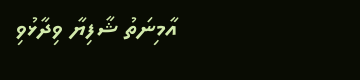އާމިނަތު ޝާފިޔާ ވިދާޅުވި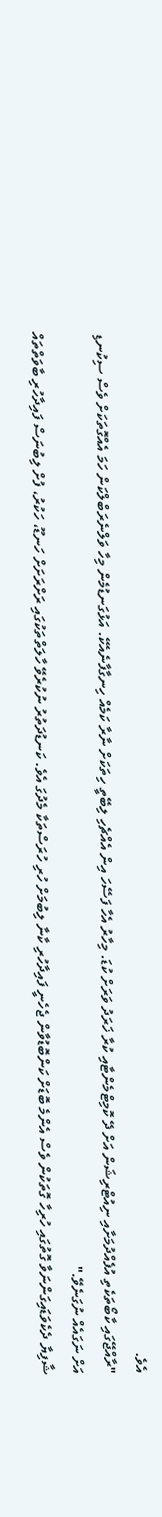އެވެ.
"ރާއްޖޭގައި ކާބޯތަކެތި އުފެއްދުމަށާއި ނިއުޓްރިޝަން އަށް ދޭ ކޮމިޓްމެންޓާއި ކުރާ ޚަރަދު ވަރަށް ކުޑަ. މިހާރު އެހާ ފަސޭހަ އިން އެއްޗެހި ލިބޭތީ ހިތަކަށް ނާރާ ކަމެއް ހިނގާފާނެއެކޭ. އަޅުގަނޑުމެން މިހާ ވަލްނެރަބްލްކަން ހަމަ އެއްގޮތަކަށް ވެސް ސިކުނޑި އަށް ނަގައެއް ނުގަނެވޭ."
ޝާފިޔާ ދެކެވަޑައިގަންނަވާ ގޮތުގައި ހުރިހާ ގޮތަކުން ވެސް އެންމެ ބޮޑަށް ކަންބޮޑުވާން ޖެހެނީ ފައިދާހުރި ކާނާ ލިބުމަށް ހުރި ހުރަސްތަކާ މެދުގަ އެވެ. ކަނޑުދަތުރު ނުކުރެވޭ ހާލަތްތަކުގައި ރަށްރަށަށް ހަނޑޫ، ހަކުރު، ފުށް ލިބުނަސް ފައިދާހުރި ބާވަތްތައް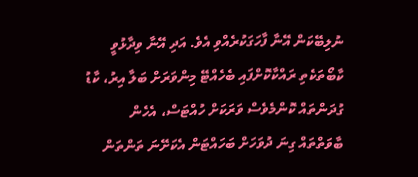ނުލިބޭކަން އޭނާ ފާހަގަކުރެއްވި އެވެ. އަދި އޭނާ ވިދާޅުވީ ކާބޯތަކެތި ރައްކާކޮށްފައި ބެހެއްޓޭ މިންވަރަށް ބަލާ އިރު، ކާޑު ގުދަންތައް ކޮންމެވެސް ވަރަކަށް ހުއްޓަސް، އެހެން ބާވަތްތައް ގިނަ ދުވަހަށް ބަހައްޓަން އެކަށޭނަ ތަންތަން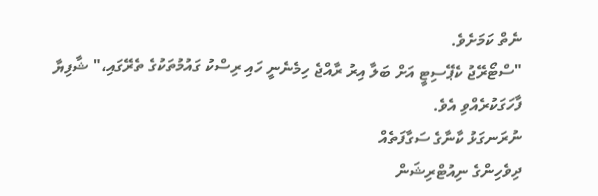ނެތް ކަމަށެވެ.
"ސްޓޯރޭޖު ކެޕޭސިޓީ އަށް ބަލާ އިރު ރާއްޖެ ހިމެނެނީ ހައި ރިސްކު ގައުމުތަކުގެ ތެރޭގައި،" ޝާފިޔާ ފާހަގަކުރެއްވި އެވެ.
ނުރަނގަޅު ކާނާގެ ސަގާފަތެއް
ދިވެހިންގެ ނިއުޓްރިޝަން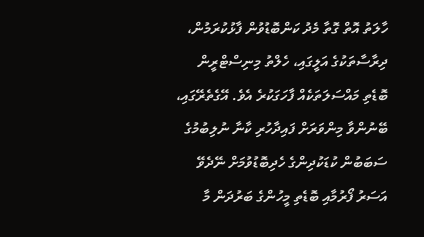ހާލަތު އޮތް ގޮތާ މެދު ކަންބޮޑުވުން ފާޅުކުރަމުން، ދިރާސާތަކުގެ އަލީގައި، ހެލްތު މިނިސްޓްރީން ބޮޑެތި މައްސަލަތަކެއް ފާހަގަކުރެ އެވެ. އޭގެތެރޭގައި، ބޭނުންވާ މިންވަރަށް ފައިދާހުރި ކާނާ ނުލިބުމުގެ ސަބަބުން ކުޑަކުދިންގެ ހެދިބޮޑުވުމަށް ނޭދެވޭ އަސަރު ފޯރުމާއި ބޮޑެތި މީހުންގެ ބަރުދަން މާ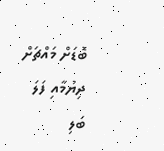ބޮޑަށް މައްޗަށް ދިޔުމާއި ފަލަ ބަލި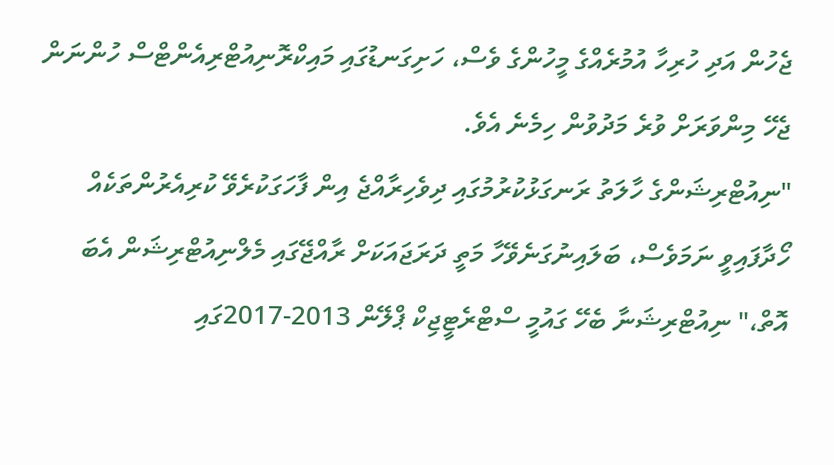ޖެހުން އަދި ހުރިހާ އުމުރެއްގެ މީހުންގެ ވެސް، ހަށިގަނޑުގައި މައިކްރޮނިއުޓްރިއެންޓްސް ހުންނަން ޖެހޭ މިންވަރަށް ވުރެ މަދުވުން ހިމެނެ އެވެ.
"ނިއުޓްރިޝަންގެ ހާލަތު ރަނގަޅުކުރުމުގައި ދިވެހިރާއްޖެ އިން ފާހަގަކުރެވޭ ކުރިއެރުންތަކެއް ހޯދާފައިވީ ނަމަވެސް، ބަލައިނުގަނެވޭހާ މަތީ ދަރަޖައަކަށް ރާއްޖޭގައި މެލްނިއުޓްރިޝަން އެބަ އޮތް،" ނިއުޓްރިޝަނާ ބެހޭ ގައުމީ ސްޓްރެޓީޖިކް ޕްލޭން 2013-2017ގައި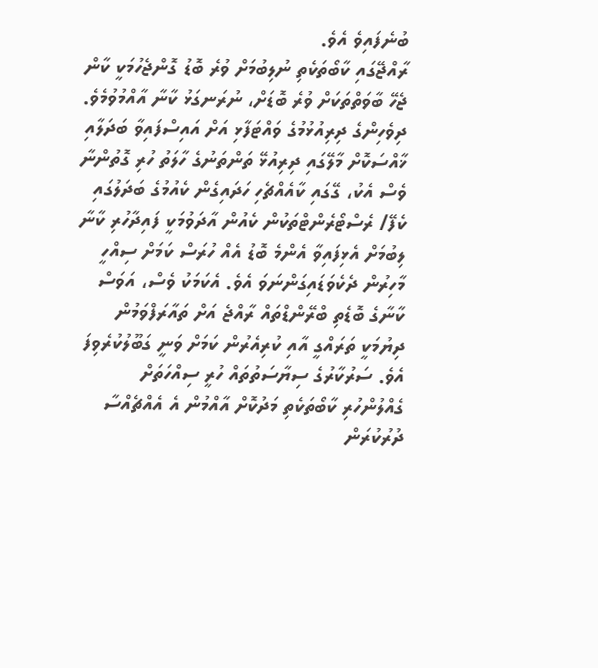ބުނެފައިވެ އެވެ.
ރާއްޖޭގައި ކާބޯތަކެތި ނުލިބުމަށް ވުރެ ބޮޑު ގޮންޖެހުމަކީ ކާން ޖެހޭ ބާވަތްތަކަށް ވުރެ ބޮޑަށް، ނުރަނގަޅު ކާނާ އާއްމުވުމެވެ. ދިވެހިންގެ ދިރިއުޅުމުގެ ވައްޓަފާޅި އަށް އައިސްފައިވާ ބަދަލާއި ޚާއްސަކޮށް މާލޭގައި ދިރިއުޅޭ ތަންތަނުގެ ހާލަތު ހުރި ގޮތުންނާ ވެސް އެކު، ގޭގައި ކާއެއްޗެހި ހަދައިގެން ކެއުމުގެ ބަދަލުގައި ކެފޭ/ ރެސްޓޯރެންޓްތަކުން ކެއުން އާދަވުމަކީ ފައިދާހުރި ކާނާ ލިބުމަށް އެޅިފައިވާ އެންމެ ބޮޑު އެއް ހުރަސް ކަމަށް ސިއްހީ މާހިރުން ދެކެވަޑައިގަންނަވަ އެވެ. އެކަމަކު ވެސް، އަވަސް ކާނާގެ ބޮޑެތި ބްރޭންޑްތައް ރާއްޖެ އަށް ތައާރަފްވަމުން ދިޔުމަކީ ތަރައްގީ އާއި ކުރިއެރުން ކަމަށް ވަނީ ގަބޫލުކުރެވިފަ އެވެ. ސަރުކާރުގެ ސިޔާސަތުތައް ހުރީ ސިއްހަތަށް ގެއްލުންހުރި ކާބޯތަކެތި މަދުކޮށް އާއްމުން އެ އެއްޗެއްސާ ދުރުކުރަން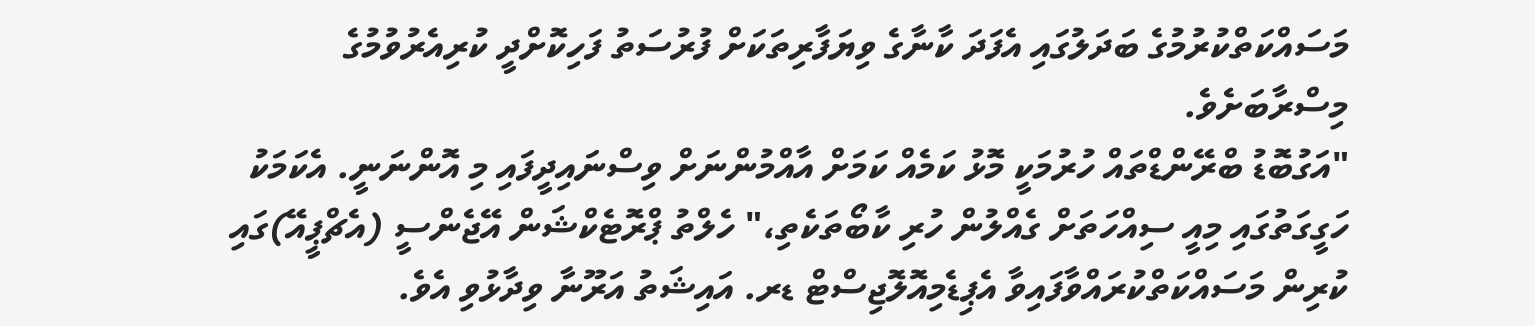މަސައްކަތްކުރުމުގެ ބަދަލުގައި އެފަދަ ކާނާގެ ވިޔަފާރިތަކަށް ފުރުސަތު ފަހިކޮށްދީ ކުރިއެރުވުމުގެ މިސްރާބަށެވެ.
"އަގުބޮޑު ބްރޭންޑްތައް ހުރުމަކީ މޮޅު ކަމެއް ކަމަށް އާއްމުންނަށް ވިސްނައިދީފައި މި އޮންނަނީ. އެކަމަކު ހަގީގަތުގައި މިއީ ސިއްހަތަށް ގެއްލުން ހުރި ކާބޯތަކެތި،" ހެލްތު ޕްރޮޓެކްޝަން އޭޖެންސީ (އެޗްޕީއޭ)ގައި ކުރިން މަސައްކަތްކުރައްވާފައިވާ އެޕިޑެމިއޮލޮޖިސްޓް ޑރ. އައިޝަތު އަރޫނާ ވިދާޅުވި އެވެ.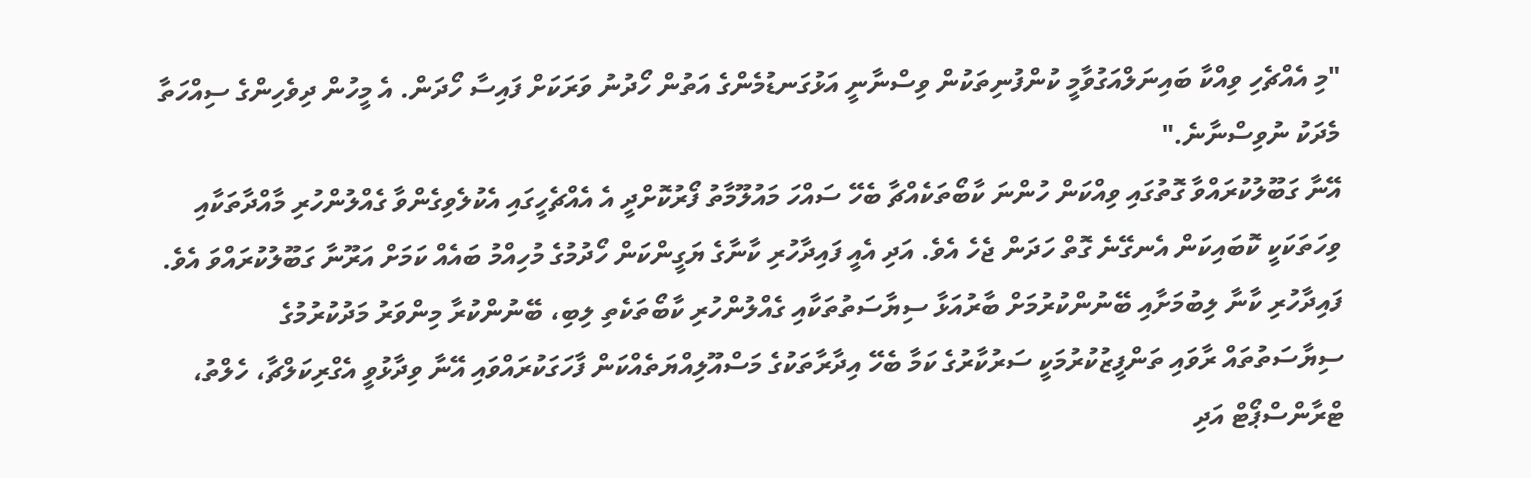"މި އެއްޗެހި ވިއްކާ ބައިނަލްއަގުވާމީ ކުންފުނިތަކުން ވިސްނާނީ އަޅުގަނޑުމެންގެ އަތުން ހޯދުނު ވަރަކަށް ފައިސާ ހޯދަން. އެ މީހުން ދިވެހިންގެ ސިއްހަތާ މެދަކު ނުވިސްނާނެ."
އޭނާ ގަބޫލުކުރައްވާ ގޮތުގައި ވިއްކަން ހުންނަ ކާބޯތަކެއްޗާ ބެހޭ ސައްހަ މައުލޫމާތު ފޯރުކޮށްދީ އެ އެއްޗެހީގައި އެކުލެވިގެންވާ ގެއްލުންހުރި މާއްދާތަކާއި ވިހަތަކަކީ ކޮބައިކަން އެނގޭނެ ގޮތް ހަދަން ޖެހެ އެވެ. އަދި އެއީ ފައިދާހުރި ކާނާގެ ޔަގީންކަން ހޯދުމުގެ މުހިއްމު ބައެއް ކަމަށް އަރޫނާ ގަބޫލުކުރައްވަ އެވެ.
ފައިދާހުރި ކާނާ ލިބުމަށާއި ބޭނުންކުރުމަށް ބާރުއަޅާ ސިޔާސަތުތަކާއި ގެއްލުންހުރި ކާބޯތަކެތި ލިބި، ބޭނުންކުރާ މިންވަރު މަދުކުރުމުގެ ސިޔާސަތުތައް ރާވައި ތަންފީޒުކުރުމަކީ ސަރުކާރުގެ ކަމާ ބެހޭ އިދާރާތަކުގެ މަސްއޫލިއްޔަތެއްކަން ފާހަގަކުރައްވައި އޭނާ ވިދާޅުވީ އެގްރިކަލްޗާ، ހެލްތު، ޓްރާންސްޕޯޓް އަދި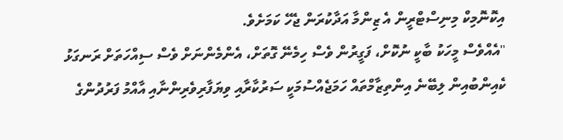އިކޮނޮމިކް މިނިސްޓްރީން އެ ޒިންމާ އަދާކުރަން ޖެހޭ ކަމަށެވެ.
"އެއްވެސް މީހަކު ބާކީ ނުކޮށް، ފަގީރުން ވެސް ހިމެނޭ ގޮތަށް، އެންމެންނަށް ވެސް ސިއްހަތަށް ރަނގަޅު ކެއިންބުއިން ލިބޭނެ އިންތިޒާމްތައް ހަމަޖެއްސުމަކީ ސަރުކާރާއި ވިޔަފާރިވެރިންނާއި އާއްމު ފަރުދުންގެ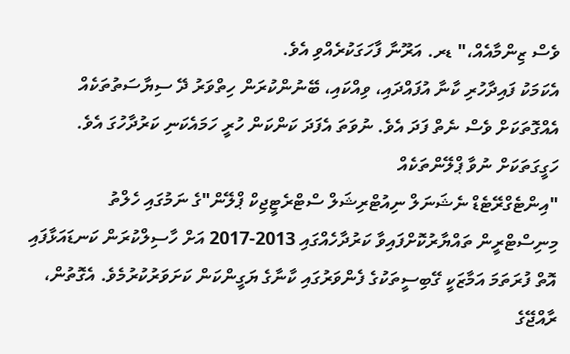ވެސް ޒިންމާއެއް،" ޑރ. އަރޫނާ ފާހަގަކުރެއްވި އެވެ.
އެކަމަކު ފައިދާހުރި ކާނާ އުފައްދައި، ވިއްކައި، ބޭނުންކުރަން ހިތްވަރު ދޭ ސިޔާސަތުތަކެއް އެއްގޮތަކަށް ވެސް ނެތް ފަދަ އެވެ. ނުވަތަ އެފަދަ ކަންކަން ހުރީ ހަމައެކަނި ކަރުދާހުގަ އެވެ.
ހަގީގަތަކަށް ނުވާ ޕްލޭންތަކެއް
"އިންޓެގްރޭޓެޑް ނެޝަނަލް ނިއުޓްރިޝަލް ސްޓްރެޓީޖިކް ޕްލޭން"ގެ ނަމުގައި ހެލްތު މިނިސްޓްރީން ތައްޔާރުކޮށްފައިވާ ކަރުދާހެއްގައި 2013-2017 އަށް ހާސިލްކުރަން ކަނޑައަޅާފައި އޮތް ފުރަތަމަ އަމާޒަކީ ގޭބިސީތަކުގެ ފެންވަރުގައި ކާނާގެ ޔަގީންކަން ކަށަވަރުކުރުމެވެ. އެގޮތުން، ރާއްޖޭގެ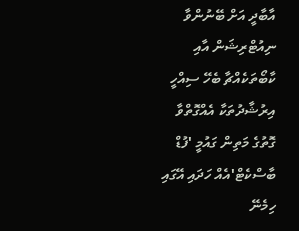އާބާދީ އަށް ބޭނުންވާ ނިއުޓްރިޝަން އާއި ކާބޯތަކެއްޗާ ބެހޭ ސިއްހީ އިރުޝާދުތަކާ އެއްގޮތްވާ ގޮތުގެ މަތިން ގައުމީ 'ފުޑް ބާސްކެޓް'އެއް ހަދައި އޭގައި ހިމެނޭ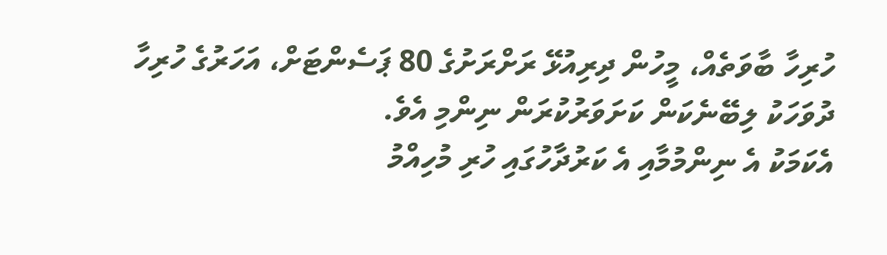ހުރިހާ ބާވަތެއް، މީހުން ދިރިއުޅޭ ރަށްރަށުގެ 80 ޕަސެންޓަށް، އަހަރުގެ ހުރިހާ ދުވަހަކު ލިބޭނެކަން ކަށަވަރުކުރަން ނިންމި އެވެ.
އެކަމަކު އެ ނިންމުމާއި އެ ކަރުދާހުގައި ހުރި މުހިއްމު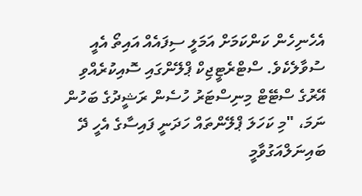އެހެނިހެން ކަންކަމަށް އަމަލީ ސިފައެއް އައިތޯ އެއީ ސުވާލެކެވެ. ސްޓްރެޓީޖިކް ޕްލޭންގައި ސޮއިކުރެއްވި އޭރުގެ ސްޓޭޓް މިނިސްޓަރު ހުސެން ރަޝީދުގެ ބަހުން ނަމަ، "މި ކަހަލަ ޕްލޭންތައް ހަދަނީ ފައިސާގެ އެހީ ދޭ ބައިނަލްއަގުވާމީ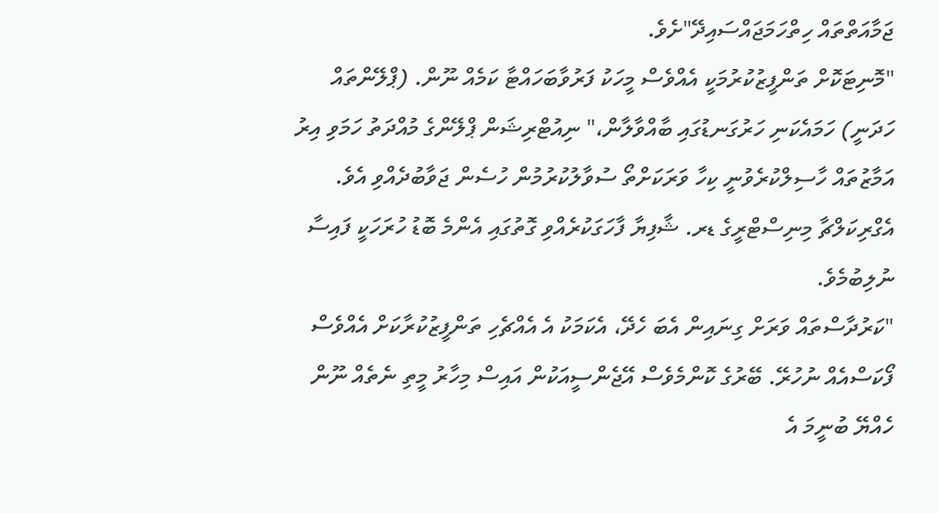ޖަމާއަތްތައް ހިތްހަމަޖައްސައިދޭ"ށެވެ.
"މޮނިޓަކޮށް ތަންފީޒުކުރުމަކީ އެއްވެސް މީހަކު ފަރުވާބަހައްޓާ ކަމެއް ނޫން. (ޕްލޭންތައް ހަދަނީ) ހަމައެކަނި ހަރުގަނޑުގައި ބާއްވާލާން،" ނިއުޓްރިޝަން ޕްލޭންގެ މުއްދަތު ހަމަވި އިރު އަމާޒުތައް ހާސިލްކުރެވުނީ ކިހާ ވަރަކަށްތޯ ސުވާލުކުރުމުން ހުސެން ޖަވާބުދެއްވި އެވެ.
އެގްރިކަލްޗާ މިނިސްޓްރީގެ ޑރ. ޝާފިޔާ ފާހަގަކުރެއްވި ގޮތުގައި އެންމެ ބޮޑު ހުރަހަކީ ފައިސާ ނުލިބުމެވެ.
"ކަރުދާސްތައް ވަރަށް ގިނައިން އެބަ ހެދޭ، އެކަމަކު އެ އެއްޗެހި ތަންފީޒުކުރާކަށް އެއްވެސް ފޯކަސްއެއް ނުހުރޭ. ބޭރުގެ ކޮންމެވެސް އޭޖެންސީއަކުން އައިސް މިހާރު މީތި ނެތެއް ނޫން ހެއްޔޭ ބުނީމަ އެ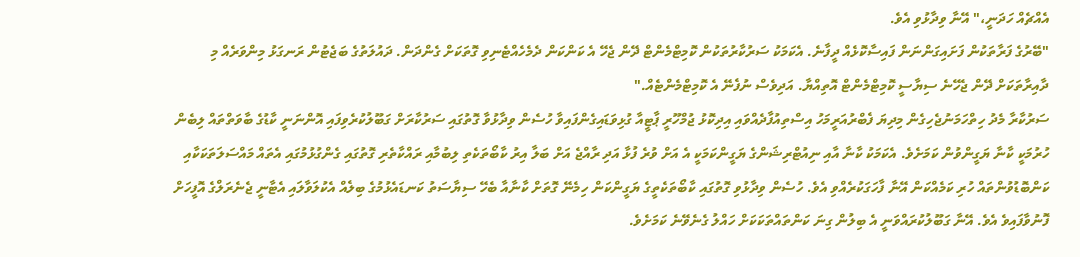އެއްޗެއް ހަދަނީ،" އޭނާ ވިދާޅުވި އެވެ.
"ބޭރުގެ ފަރާތަކުން ފަށައިގަންނަން ފައިސާކޮޅެއް ދީފާނެ. އެކަމަކު ސަރުކާރުތަކުން ކޮމިޓްމެންޓް ދޭން ޖެހޭ އެ ކަންކަން ދެމެހެއްޓެނިވި ގޮތަކަށް ގެންދަން. ދައުލަތުގެ ބަޖެޓުން ރަނގަޅު މިންވަރެއް މި ދާއިރާތަކަށް ދޭން ޖެހޭނެ ސިޔާސީ ކޮމިޓްމެންޓް އޮތިއްޔާ. އަދިވެސް ނުފެނޭ އެ ކޮމިޓްމެންޓެއް."
ސަރުކާރާ މެދު ހިތްހަމަނުޖެހިގެން މިދިޔަ ފެބްރުއަރީމަހު އިސްތިއުފާދެއްވައި އިދިކޮޅު ޖުމްހޫރީ ޕާޓީއާ ގުޅިވަޑައިގެންފައިވާ ހުސެން ވިދާޅުވާ ގޮތުގައި ސަރުކާރަށް ގަބޫލުކުރެވިފައި އޮންނަނީ ކާޑުގެ ބާވަތްތައް ލިބެން ހުރުމަކީ ކާނާ ޔަގީންވުން ކަމަށެވެ. އެކަމަކު ކާނާ އާއި ނިއުޓްރިޝަންގެ ޔަގީންކަމަކީ އެ އަށް ވުރެ ފުޅާ އަދި ރާއްޖެ އަށް ބަލާ އިރު ކާބޯތަކެތި ލިބުމާއި ރައްކާތެރި ގޮތުގައި ގެންގުޅުމުގައި އެތައް މައްސަލަތަކަކާއި ކަންބޮޑުވުންތައް ހުރި ކަމެއްކަން އޭނާ ފާހަގަކުރެއްވި އެވެ. ހުސެން ވިދާޅުވި ގޮތުގައި ކާބޯތަކެތީގެ ޔަގީންކަން ހިމެނޭ ގޮތަށް ކާނާއާ ބެހޭ ސިޔާސަތު ކަނޑައެޅުމުގެ ބިލެއް އެކުލަވާލައި އެޓާނީ ޖެނެރަލްގެ އޮފީހަށް ފޮނުވާފައިވެ އެވެ. އޭނާ ގަބޫލުކުރައްވަނީ އެ ބިލުން ގިނަ ކަންތައްތަކަކަށް ހައްލު ގެނެވޭނެ ކަމަށެވެ.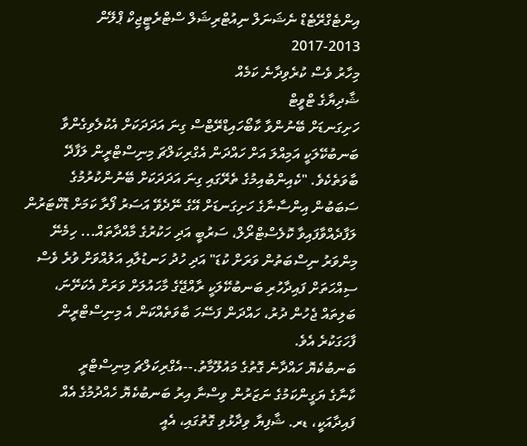އިންޓެގްރޭޓެޑް ނެޝަނަލް ނިއުޓްރިޝަލް ސްޓްރެޓީޖިކް ޕްލޭން 2013-2017
މިހާރު ވެސް ކުރެވިދާނެ ކަމެއް
ޝާދިޔާގެ ޓްވީޓް
ހަށިގަނޑަށް ބޭނުންވާ ކާބޯހައިޑްރޭޓްސް ގިނަ އަދަދަކަށް އެކުލެވިގެންވާ ބަނބުކޭލަކީ އަމިއްލަ އަށް ހައްދަން އެގްރިކަލްޗަ މިނިސްޓްރީން ލަފާދޭ ބާވަތެކެވެ. "ކެއިންބުއިމުގެ ތެރޭގައި ގިނަ އަދަދަކަށް ބޭނުންކުރުމުގެ ސަބަބުން އިންސާނާގެ ހަށިގަނޑަށް އޭގެ ނޭދެވޭ އަސަރު ފޯރާ ކަމަށް ޑޮކްޓަރުން ލަފާދެއްވާފައިވާ ކޮލެސްޓްރޯލް، ސަރުބީ އަދި ހަކުރުގެ މާއްދާތައް... ހިމެނޭ މިންވަރު ނިސްބަތުން ވަރަށް ކުޑަ" އަދި ހުދު ހަނޑުލާއި އަލުއްވަށް ވުރެ ވެސް ސިއްހަތަށް ފައިދާހުރި ބަނބުކޭލަކީ ރާއްޖޭގެ މާހައުލަށް ވަރަށް އެކަށޭނަ، ބަލިތައް ޖެހުން ދުރު، ހައްދަން ފަސޭހަ ބާވަތެއްކަން އެ މިނިސްޓްރީން ފާހަގަކުރެ އެވެ.
ބަނބުކެޔޮ ހައްދާނެ ގޮތުގެ މައުލޫމާތު.--އެގްރިކަލްޗަ މިނިސްޓްރީ
ކާނާގެ ޔަގީންކަމުގެ ނަޒަރުން ވިސްނާ އިރު ބަނބުކެޔޮ ހެއްދުމުގެ އެއް ފައިދާއަކީ، ޑރ. ޝާފިޔާ ވިދާޅުވި ގޮތުގައި، އެއީ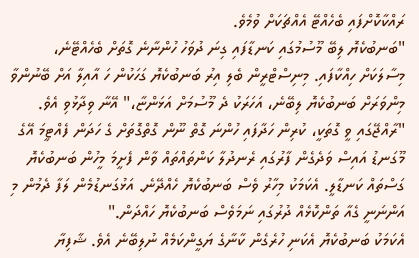ރައްކާކޮށްފައި ބެހެއްޓޭ އެއްޗަކަށް ވުމެވެ.
"ބަނބުކެޔޮ ލިބޭ މޫސުމުގައި ކަނޑާފައި ގިނަ ދުވަހު ހުންނާނެ ގޮތަށް ބެހެއްޓޭނެ، މިސާލަކަށް ހިއްކާފައި. މިނިސްޓްރީން ބެލި އިރު ބަނބުކެޔޮ ގަހަކުން ހަ އާއިލާ އަށް ބޭނުންވާ މިންވަރަށް ބަނބުކެޔޮ ލިބޭނެ، އަހަރަކު ދެ މޫސުމަށް އަޅަންޏާ،" އޭނާ ވިދާޅުވި އެވެ.
"ރާއްޖޭގައި ވީ ގޮތަކީ، ކުރިން ހަދާފައި ހުންނަ ގޮތް ނޫން ގޮތްގޮތަށް ގެ ހަދަން ފެއްޓީމަ އޭގެ މޫގަނޑު އައިސް ވަދެގެން ފާރުގައި ރެނދުލާ ކަންތައްތައް ވާން ފެށީމަ މީހުން ބަނބުކެޔޮ ގަސްތައް ކަނޑާލީ. އެކަމަކު މިހާރު ވެސް ބަނބުކެޔޮ ހެއްދޭނެ. އަޅުގަނޑުމެން ލަފާ ދެމުން މި އަންނަނީ ގެއާ ތަންކޮޅެއް ދުރުގައި ނަމަވެސް ބަނބުކެޔޮ ހައްދަން."
އެކަމަކު ބަނބުކެޔޮ އެކަނި ހުރެގެން ކާނާގެ ޔަގީންކަމެއް ނުލިބޭނެ އެވެ. ޝާފިޔާ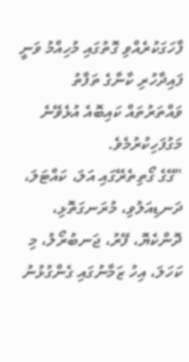ފާހަގަކުރެއްވި ގޮތުގައި މުހިއްމު ވަނީ ފައިދާހުރި ކާނާގެ ތަފާތު ވައްތަރުތައް ކައިބޮއެ އުޅެވޭނެ މަގުފަހިކުރުމެވެ.
"ގޭގެ ގޯތިތެރޭގައި އަލަ، ކައްޓަލަ، ދަނޑިއަލުވި، މުރަނގަތޮޅި، ދޮންކެޔޮ، ފޭރު، ޖަނބުރޯލު، މި ކަހަލަ، އިހު ޒަމާނުގައި ގެންގުޅުނު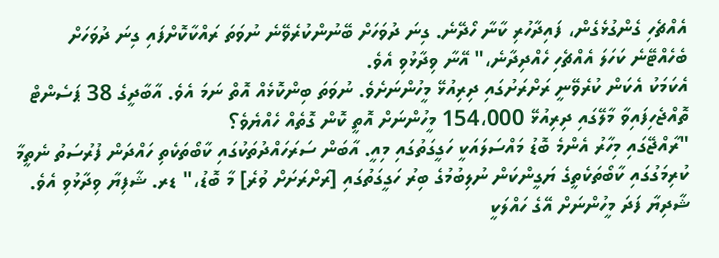އެއްޗެހި ގެންގުޅެގެން، ފައިދާހުރި ކާނާ ހޯދޭނެ. ގިނަ ދުވަހަށް ބޭނުންކުރެވޭނެ ނުވަތަ ރައްކާކޮށްފައި ގިނަ ދުވަހަށް ބެހެއްޓޭނެ ކަހަލަ އެއްޗެހި ހެއްދިދާނެ،" އޭނާ ވިދާޅުވި އެވެ.
އެކަމަކު އެކަން ކުރެވޭނީ ރަށްރަށުގައި ދިރިއުޅޭ މީހުންނަށެވެ. ނުވަތަ ބިންކޮޅެއް އޮތް ނަމަ އެވެ. އާބާދީގެ 38 ޕަސެންޓް ތޮއްޖެހިފައިވާ މާލޭގައި ދިރިއުޅޭ 154،000 މީހުންނަށް އޮތީ ކޮން ގޮތެއް ހެއްޔެވެ؟
"ރާއްޖޭގައި މިހާރު އެންމެ ބޮޑު މައްސަލައަކީ ހަގީގަތުގައި މިއީ. އާބަން ސަރަހައްދުތަކުގައި ކާބޯތަކެތި ހައްދަން ފުރުސަތު ނެތީމާ ކުރިމަގުގައި ކާބޯތަކެތީގެ ޔަގީންކަން ނުލިބުމުގެ ބިރު ހަގީގަތުގައި [ރަށްރަށަށް ވުރެ] މާ ބޮޑު،" ޑރ. ޝާފިޔާ ވިދާޅުވި އެވެ.
ޝާދިޔާ ފަދަ މީހުންނަށް އޭގެ ހައްލަކީ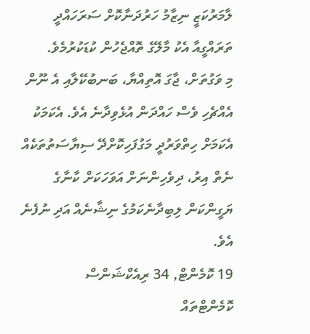ލާމަރުކަޒީ ނިޒާމު ހަރުދަނާކޮށް ސަރަހައްދީ ތަރައްގީއާ އެކު މާލޭގެ ތޮއްޖެހުން ކުޑަކުރުމެވެ.
މި ވަގުތަށް، ޖާގަ އޮތިއްޔާ، ބަނބުކޭލާއި އެ ނޫން އެއްޗެހި ވެސް ހައްދަން އުޅެވިދާނެ އެވެ. އެކަމަކު އެކަމަށް ހިތްވަރުދީ މަގުފަހިކޮށްދޭ ސިޔާސަތުތަކެއް ނެތް އިރު، ދިވެހިންނަށް އަވަހަކަށް ކާނާގެ ޔަގީންކަން ލިބިދާނެކަމުގެ ނިޝާނެއް އަދި ނުފެނެ އެވެ.
19 ކޮމެންޓް, 34 ރިއެކްޝަންސް
ކޮމެންޓްތައް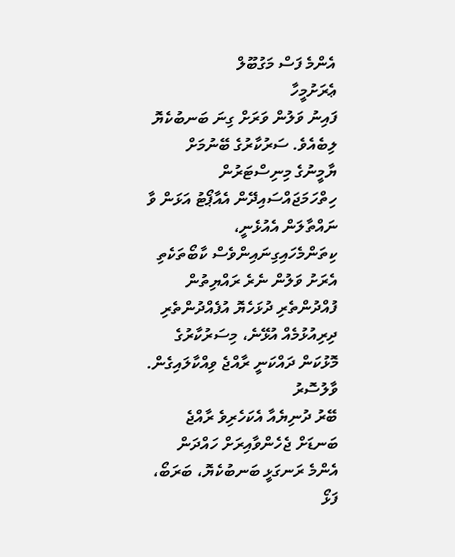އެންމެ ފަސް މަގުބޫލް
ޢެރަށުމީހާ
ފައިނު ވަލުން ވަރަށް ގިނަ ބަނބުކެޔޮ ލިބެއެވެ. ސަރުކާރުގެ ބޭނުމަށް ޔާމީނުގެ މިނިސްޓަރުން ހިތްހަމަޖައްސައިދޭން އެއާޕޯޓު އަޅަން ވާ ނައްތާލަން އެއުޅެނީ، ކިތަންމެހައިގިނައިންވެސް ކާބޯތަކެތި އެރަށު ވަލުން ނެރެ ރައްޔިތުން ފުއްދުންތެރި ދުޅަހެޔޮ އުފެއްދުންތެރި ދިރިއުޅުމެއް އުޅޭނެ، މިސަރުކާރުގެ މޮޅުކަން ދައްކަނީ ރާއްޖެ ވިއްކާލައިގެން.
ވާލުސޮރު
ބޭރު ދުނިޔެއާ އެކަހެރިވެ ރާއްޖެ ބަނޑަށް ޖެހެންވާއިރަށް ހައްދަން އެންމެ ރަނގަޅީ ބަނބުކެޔޮ، ބަރަބޯ، ފަޅޯ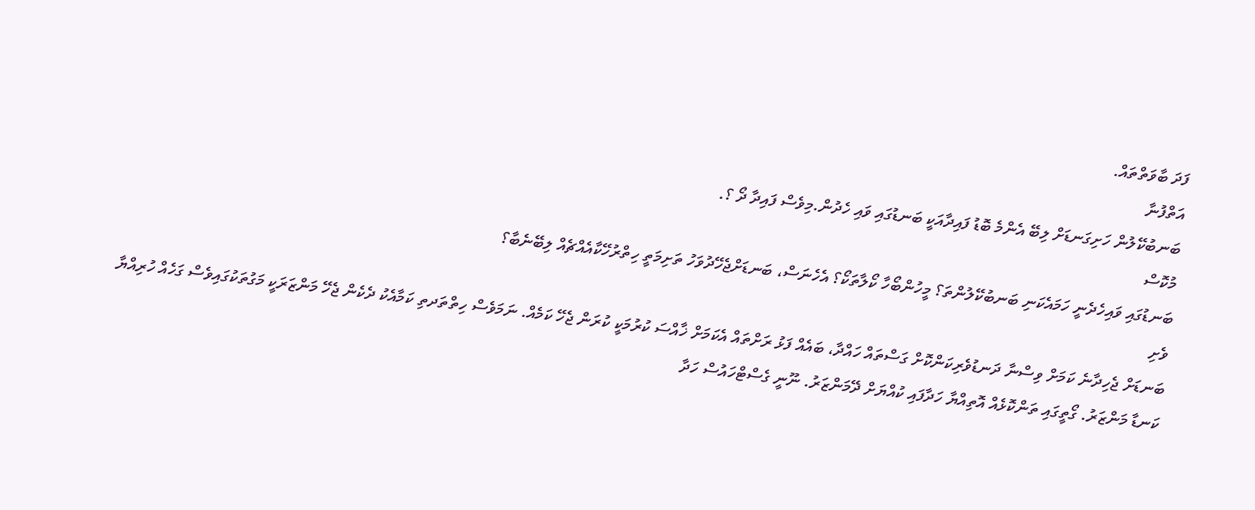ފަދަ ބާވަތްތައް.
އަތްފުނާ
ބަނބުކޭލުން ހަށިގަނޑަށް ލިބޭ އެންމެ ބޮޑު ފައިދާއަކީ ބަނޑުގައި ވައި ހެދުން.މިވެސް ފައިދާ ދޯ ؟.
މުކޮސް
ބަނޑުގައި ވައިހެދެނީ ހަމައެކަނި ބަނބުކޭލުންތަ؟ މީހުންބޯހާ ކޯލާތަކޯ؟ އެހެނަސް، ބަނޑަށްޖެހޭދުވަހު ތަށިމަތީ ހިތްރުހޭކާއެއްޗެއް ލިބޭނެބާ؟
ވެށި
ބަނޑަށް ޖެހިދާނެ ކަމަށް ވިސްނާ ދަނޑުވެރިކަންކޮށް ގަސްތައް ހައްދާ، ބައެއް ފަޅު ރަށްތައް އެކަމަށް ޚާއްސަ ކުރުމަކީ ކުރަން ޖެހޭ ކަމެއް. ނަމަވެސް ހިތްތަދތި ކަމާއެކު ދެކެން ޖެހޭ މަންޒަރަކީ މަގުތަކުގައިވެސް ގަހެއް ހުރިއްޔާ ކަނޑާ މަންޒަރު. ގޯތީގައި ތަންކޮޅެއް އޮތިއްޔާ ހަދާފައި ކުއްޔަށް ދޭމަންޒަރު. ނޫނީ ގެސްޓްހައުސް ހަދާ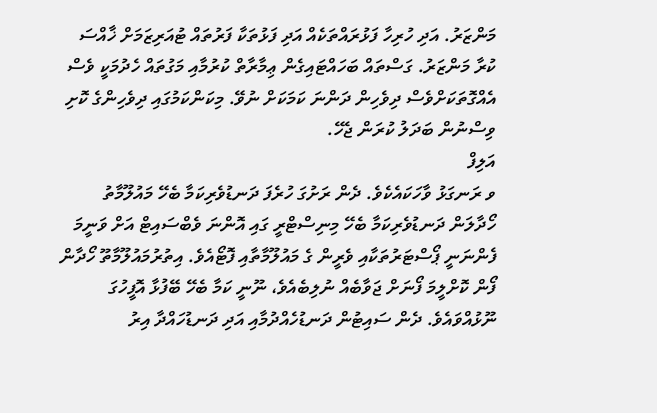މަންޒަރު. އަދި ހުރިހާ ފަޅުރައްތަކެއް އަދި ފަޅުތަކާ ފަރުތައް ޓުއަރިޒަމަށް ޚާއްސަ ކުރާ މަންޒަރު. ގަސްތައް ބަހައްޓައިގެން ޢިމާރާތް ކުރުމާއި މަގުތައް ހެދުމަކީ ވެސް އެއްގޮތަކަށްވެސް ދިވެހިން ދަންނަ ކަމަކަށް ނުވޭ. މިކަންކަމުގައި ދިވެހިންގެ ކޮށި ވިސްނުން ބަދަލު ކުރަން ޖެހޭ.
އަލިފް
ވ ރަނގަޅު ވާހަކައެކެވެ. ދެން ރަށުގަ ހުރެފަ ދަނޑުވެރިކަމާ ބެހޭ މައުލޫމާތު ހޯދާލަން ދަނޑުވެރިކަމާ ބެހޭ މިނިސްޓްރީ ގައި އޮންނަ ވެބްސައިޓް އަށް ވަނީމަ ފެންނަނީ ޕޯސްޓަރުތަކާއި ވެރީން ގެ މައުލޫމާތާއި ފޮޓޯއެވެ. އިތުރުމައުލޫމާތޫ ހޯދާން ފޯން ކޮށްލީމަ ފޯނަށް ޖަވާބެއް ނުލިބެއެވެ، ނޫނީ ކަމާ ބެހޭ ބޭފުޅާ އޮފީހުގަ ނޫޅުއްވައެވެ. ދެން ސައިޓުން ދަނޑުހެއްދުމާއި އަދި ދަނޑުހައްދާ އިރު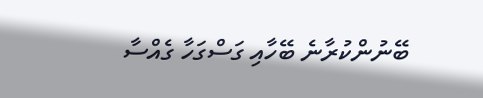ބޭނުންކުރާނެ ބޭހާއި ގަސްގަހާ ގެއްސާ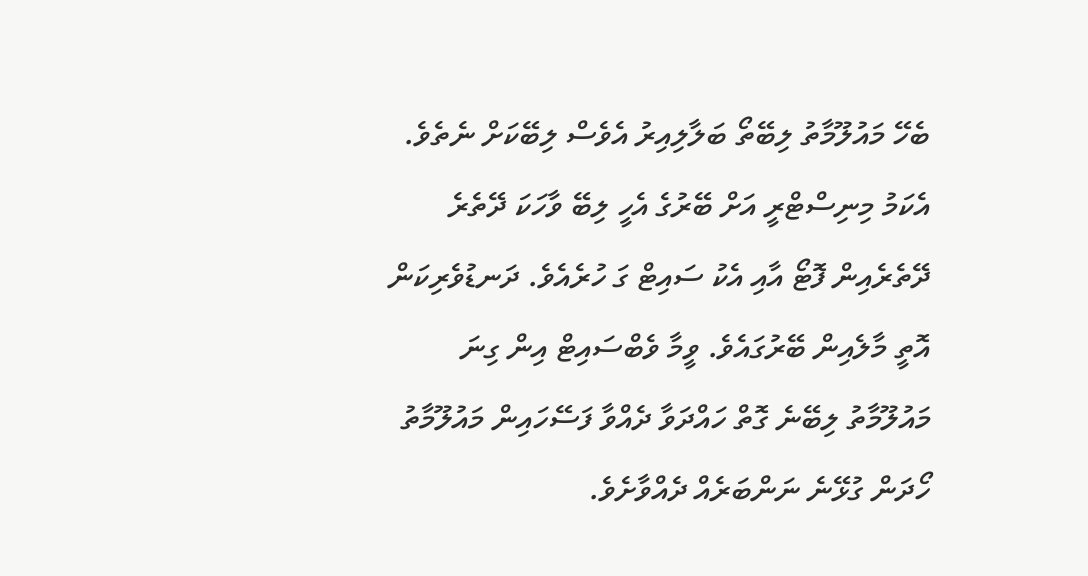ބެހޭ މައުލޫމާތު ލިބޭތޯ ބަލާލިއިރު އެވެސް ލިބޭކަށް ނެތެވެ. އެކަމު މިނިސްޓްރީ އަށް ބޭރުގެ އެހީ ލިބޭ ވާހަކަ ދޭތެރެ ދޭތެރެއިން ފޮޓޯ އާއި އެކު ސައިޓް ގަ ހުރެއެވެ. ދަނޑުވެރިކަން އޮތީ މާލެއިން ބޭރުގައެވެ. ވީމާ ވެބްސައިޓް އިން ގިނަ މައުލޫމާތު ލިބޭނެ ގޮތް ހައްދަވާ ދެއްވާ ފަސޭހައިން މައުލޫމާތު ހޯދަން ގުޅޭނެ ނަންބަރެއް ދެއްވާށެވެ.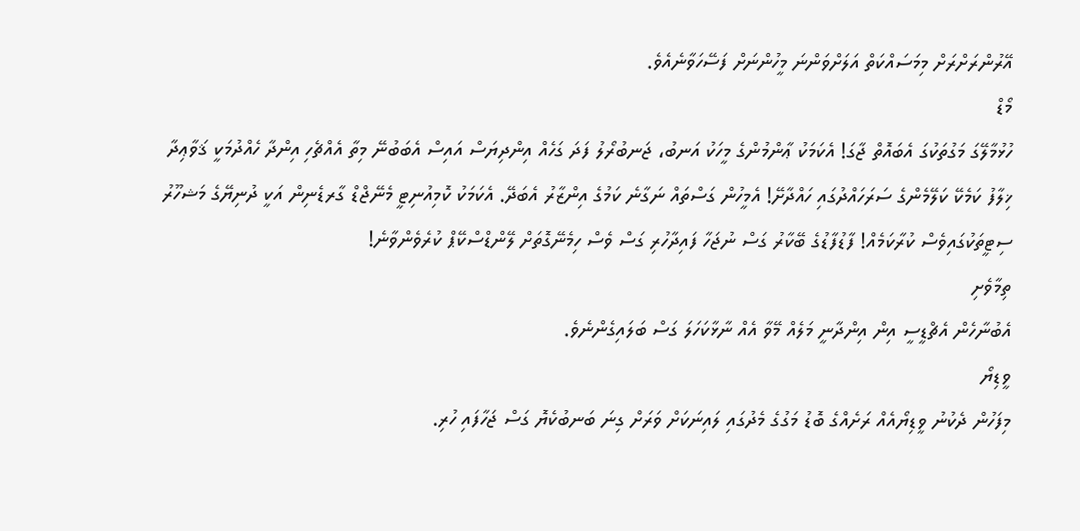އޭރުންރަށްރަށް މިމަސައްކަތް އަލަށްވަންނަ މީހުންނަށް ފަސޭހަވާނެއެވެ.
މޯޑް
ހުޅުމާލޭގަ މަގުތަކުގަ އެބައޮތް ޖާގަ! އެކަމަކު ޢާންމުންގެ މީހަކު އަނބު، ޖަނބުރޯލު ފަދަ ގަހެއް އިންދިޔަސް އައިސް އެބަބުނޭ މިތާ އެއްޗެހި އިންދާ ހެއްދުމަކީ ޤަވާޢިދާ ޚިލާފު ކަމެކޭ ކަލޭމެންގެ ސަރަހައްދުގައި ހައްދާށޭ! އެމީހުން ގަސްތައް ނަގާނެ ކަމުގެ އިންޒާރު އެބަދޭ. އެކަމަކު ކޮމިއުނިޓީ މެނޭޖްޑް ގާރޑެނިން އަކީ ދުނިޔޭގެ މަޝހޫރު ސިޓީތަކުގައިވެސް ކުރާކަމެއް! ފާޑުފާޑުގެ ބޭކާރު ގަސް ނުޖަހާ ފައިދާހުރި ގަސް ވެސް ހިމެނޭގޮތަށް ލޭންޑްސްކޭޕް ކުރެވެންވާނެ!
ތިމާވެށި
އެބުނާހެން އެޗްޑީސީ އިން އިންދާނީ މަލެއް މޭވާ އެއް ނާޅާކަހަލަ ގަސް ބަލައިގެންނެވެ.
ވީޑިޔޯ
މިފަހުން ދެކުނު ވީޑިޔޯއެއް ރަށެއްގެ ބޮޑު މަގުގެ މެދުގައި ލައިނަކަށް ވަރަށް ގިނަ ބަނބުކެޔޮ ގަސް ޖަހާފައި ހުރި.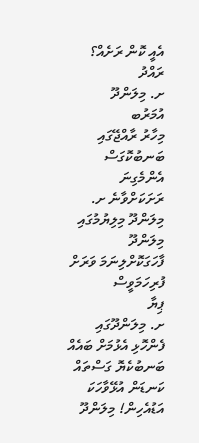އެއީ ކޮން ރަށެއް؟
ރައްދު
ށ. މިލަންދޫ
އުމަރުބ
މިހާރު ރާއްޖޭގައި ބަނބުކޮގަސް އެންމެގިނަ ރަށަކަށްވާނެ ށ. މިލަންދޫ މިލިޔުމުގައި މިލަންދޫ ފާހަގަކޮށްލިނަމަ ވަރަށް ފުރިހަމަވީސް
ޕިޔާ
ށ. މިލަންދޫގައި ފެންހޮޅި އެޅުމަށް ބައެއް ބަނބުކެޔޮ ގަސްތައް ކަނޑަން އުޅޭވާހަކަ އަޑުއެހިން! މިލަންދޫ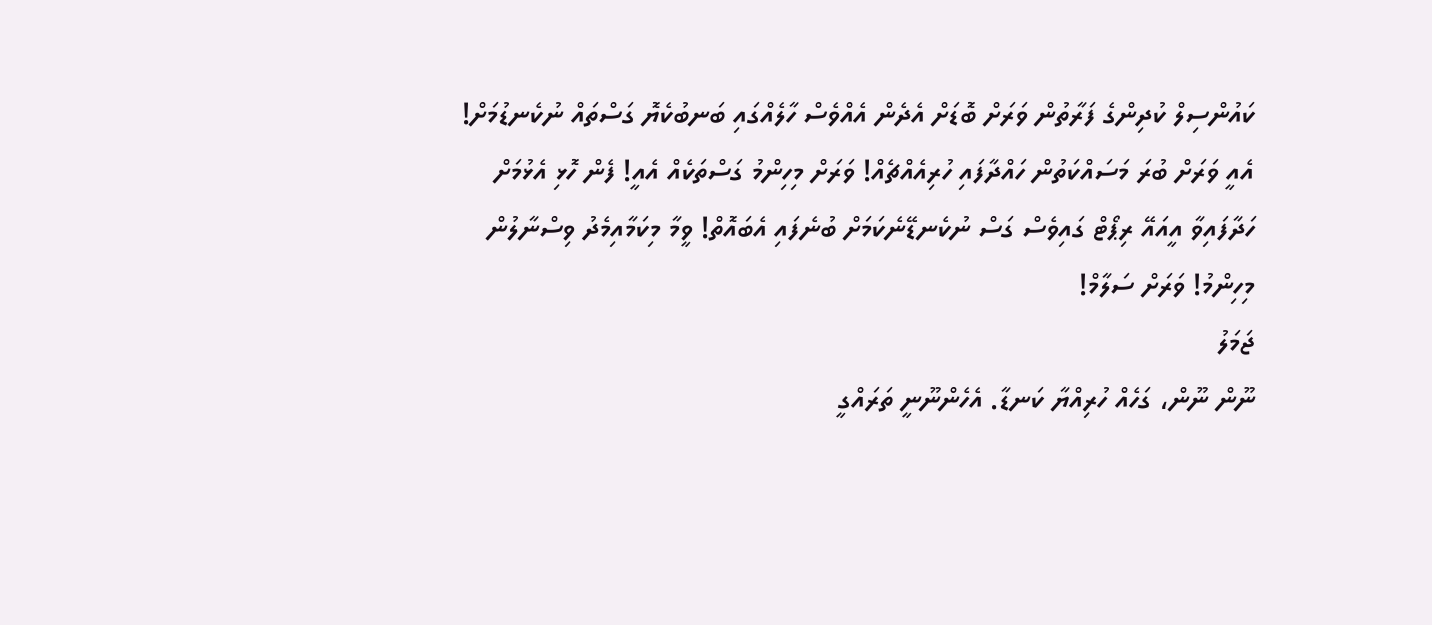ކައުންސިލް ކުދިންގެ ފަރާތުން ވަރަށް ބޮޑަށް އެދެން އެއްވެސް ހާލެއްގައި ބަނބުކެޔޮ ގަސްތައް ނުކެނޑުމަށް! އެއީ ވަރަށް ބުރަ މަސައްކަތުން ހައްދާފައި ހުރިއެއްޗެއް! ވަރަށް މިހިންމު ގަސްތަކެއް އެއީ! ފެން ހޮޅި އެޅުމަށް ހަދާފައިވާ އީއައޭ ރިޕޯޓް ގައިވެސް ގަސް ނުކެނޑޭނެކަމަށް ބުނެފައި އެބައޮތް! ވީމާ މިކަމާއިމެދު ވިސްނާލުން މިހިންމު! ވަރަށް ސަލާމް!
ޖަމަލު
ނޫން ނޫން، ގަހެއް ހުރިއްޔާ ކަނޑާ. އެހެންނޫނީ ތަރައްގީ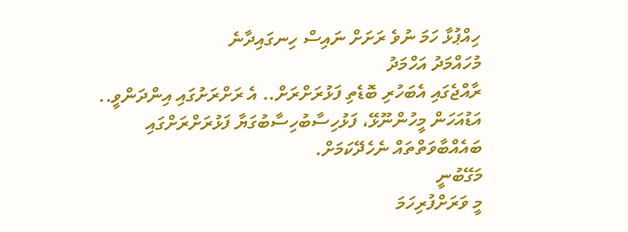ހިއްޕުޅާ ހަމަ ނުވެ ރަށަށް ނައިސް ހިނގައިދާނެ
މުހައްމަދު އަހްމަދު
ރާއްޖެގައި އެބަހުރި ބޮޑެތި ފަޅުރަށްރަށް.. އެ ރަށްރަށުގައި އިންދަންވީ..
އަޑުއަހަން މީހުންނޫޅޭ، ފަޅުހިސާބުހިސާބުގަޔާ ފަޅުރަށްރަށްގައި ބައެއްބާވަތްތައް ނެހެދޭކަމަށް.
މަގޭބުނީ
މީ ވަރަށްފުރިހަމަ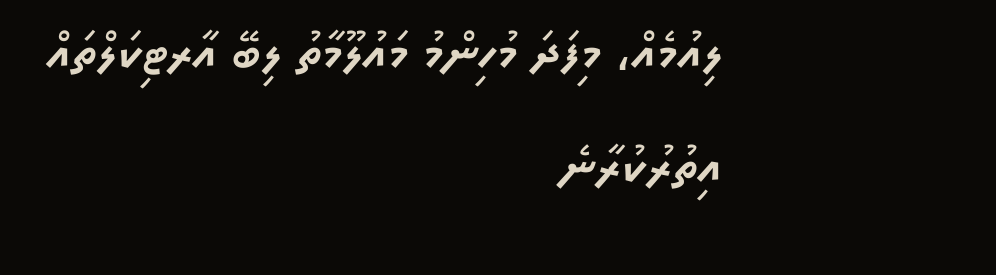ލިއުމެއް، މިފަދަ މުހިންމު މައުލޫމާތު ލިބޭ އާރޓިކަލްތައް އިތުރުކުރާނެ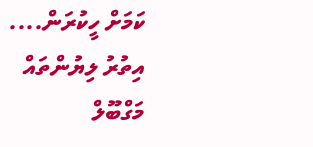ކަމަށް ހީކުރަން....
އިތުރު ލިޔުންތައް
މަގްބޫލް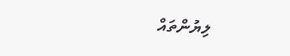ލިޔުންތައް